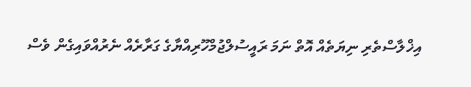އިޚްލާސްތެރި ނިޔަތެއް އޮތް ނަމަ ރައީސުލްޖުމްހޫރިއްޔާގެ ގަރާރެއް ނެރުއްވައިގެން ވެސް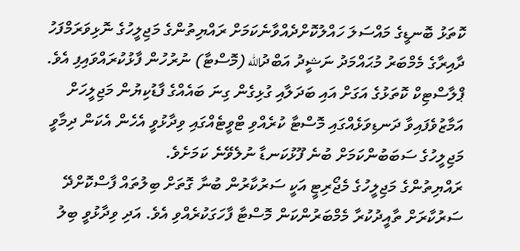ކޮތަޅު ބޮނޑީގެ މައްސަލަ ހައްލުކޮށްދެއްވާނެކަމަށް ރައްޔިތުންގެ މަޖިލީހުގެ ނޮޅިވަރަމްފަހު ދާއިރާގެ މެމްބަރު މުޙައްމަދު ނަޝީދު އަބްދުالله (މޮސްޓާ) ނުރުހުން ފާޅުކުރައްވައިފި އެވެ.
ޕްލާސްޓިކް ކޮތަޅުގެ އަގަށް އައި ބަދަލާއި ގުޅިގެން ގިނަ ބައެއްގެ ފާޑުކިޔުން މަޖިލީހަށް އަމާޒުވެފައިވާ ދަނޑިވަޅެއްގައި މޮސްޓާ ކުރެއްވި ޓްވީޓެއްގައި ވިދާޅުވީ އެހެން އެކަން ދިމާވީ މަޖިލީހުގެ ސަބަބުންކަމަށް ބުނެ ފޫޅުކަނޑާ ނުލެވޭނެ ކަމަށެވެ.
ރައްޔިތުންގެ މަޖިލީހުގެ މެޖޯރިޓީ އަކީ ސަރުކާރުން ބުނާ ގޮތަށް ބިލުތައް ފާސްކޮށްދޭ ސަރުކާރަށް ތާއީދުކުރާ މެމްބަރުންކަން މޮސްޓާ ފާހަގަކުރެއްވި އެވެ. އަދި ވިދާޅުވީ ބިލު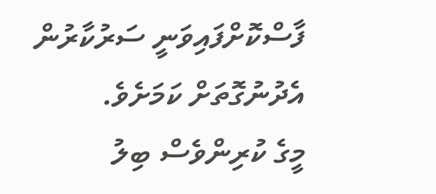ފާސްކޮށްފައިވަނީ ސަރުކާރުން އެދުނުގޮތަށް ކަމަށެވެ.
މީގެ ކުރިންވެސް ބިލު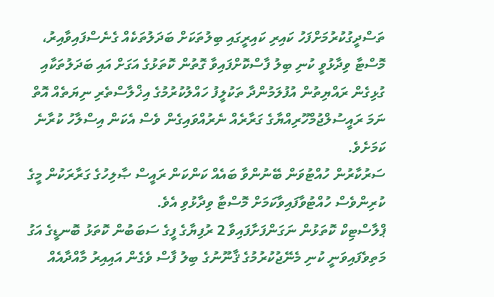ތަސްދީގުކުރުމަށްފަހު ކައިރި ކައިރީގައި ބިލުތަކަށް ބަދަލުތަކެއް ގެނެސްފައިވާއިރު، މޮސްޓާ ވިދާޅުވީ ކުނި ބިލު ފާސްކޮށްފައިވާ ގޮތުން ކޮތަޅުގެ އަގަށް އައި ބަދަލުތަކާއި ގުޅިގެން ރައްޔިތުން އުފުލަމުންދާ ތަކުލީފު ހައްލުކުރުމުގެ އިޚްލާސްތެރި ނިޔަތެއް އޮތް ނަމަ ރައީސުލްޖުމްހޫރިއްޔާގެ ގަރާރެއް ނެރުއްވައިގެން ވެސް އެކަން އިސްލާހު ކުރާނެ ކަމަށެވެ.
ސަރުކާރުން ހުއްޓުވަން ބޭނުންވާ ބައެއް ކަންކަން ރައީސް ޞާލިހުގެ ގަރާރަކުން މީގެ ކުރިންވެސް ހުއްޓުވާފައިވާކަމަށް މޮސްޓާ ވިދާޅުވި އެވެ.
ޕްލާސްޓިކް ކޮތަޅުން ނަގަންފަށާފައިވާ 2 ރުފިޔާގެ ފީގެ ސަބަބުން ކޮތަޅު ބޮނޑީގެ އަގު މަތިވެފައިވަނީ ކުނި މެނޭޖުކުރުމުގެ ޤާނޫނުގެ ބިލު ފާސް ވެގެން އައިއިރު މާއްދާއެއް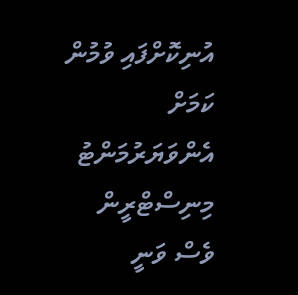އުނިކޮށްފައި ވުމުން ކަމަށް އެންވަޔަރުމަންޓު މިނިސްޓްރީން ވެސް ވަނީ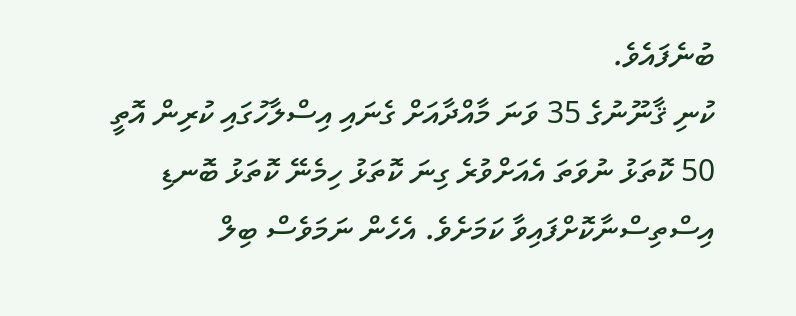ބުނެފައެވެ.
ކުނި ޤާނޫނުގެ 35 ވަނަ މާއްދާއަށް ގެނައި އިސްލާހުގައި ކުރިން އޮތީ 50 ކޮތަޅު ނުވަތަ އެއަށްވުރެ ގިނަ ކޮތަޅު ހިމެނޭ ކޮތަޅު ބޮނޑި އިސްތިސްނާކޮށްފައިވާ ކަމަށެވެ. އެހެން ނަމަވެސް ބިލް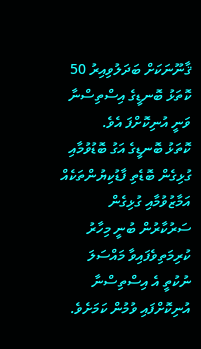ޤާނޫނަކަށް ބަދަލުވިއިރު 50 ކޮތަޅު ބޮނޑީގެ އިސްތިސްނާ ވަނީ އުނިކޮށްފަ އެވެ.
ކޮތަޅު ބޮނޑީގެ އަގު ބޮޑުވުމާއި ގުޅިގެން ބޮޑެތި ފާޑުކިޔުންތަކެއް އަމާޒުވުމާއި ގުޅިގެން ސަރުކާރުން ބުނީ މިހާރު ކުރިމަތިވެފައިވާ މައްސަލަ ނުކުތީ އެ އިސްތިސްނާ އުނިކޮށްފައި ވުމުން ކަމަށެވެ.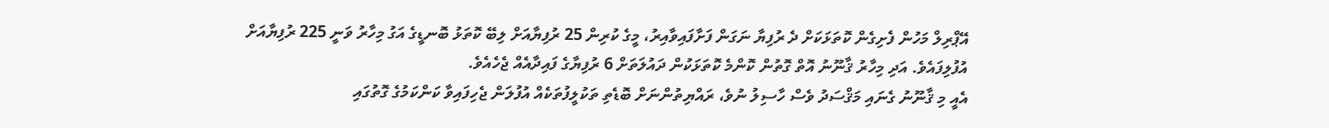އޭޕްރިލް މަހުން ފެށިގެން ކޮތަޅަކަށް ދެ ރުފިޔާ ނަގަން ފަށާފައިވާއިރު، މީގެ ކުރިން 25 ރުފިޔާއަށް ލިބޭ ކޮތަޅު ބޮނޑީގެ އަގު މިހާރު ވަނީ 225 ރުފިޔާއަށް އުފުލިފައެވެ. އަދި މިހާރު ޤާނޫނު އޮތް ގޮތުން ކޮންމެ ކޮތަޅަކުން ދައުލަތަށް 6 ރުފިޔާގެ ފައިދާއެއް ޖެހެއެވެ.
އެއީ މި ޤާނޫނު ގެނައި މަޤްސަދު ވެސް ހާސިލު ނުވެ، ރައްޔިތުންނަށް ބޮޑެތި ތަކުލީފުތަކެއް އުފުލަން ޖެހިފައިވާ ކަންކަމުގެ ގޮތުގައި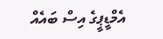އެމްޑީޕީގެ އިސް ބައެއް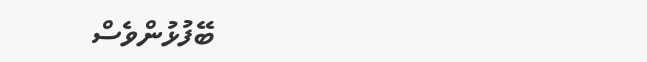ބޭފުޅުންވެސް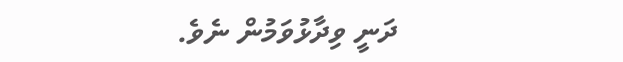ދަނީ ވިދާޅުވަމުން ނެވެ.